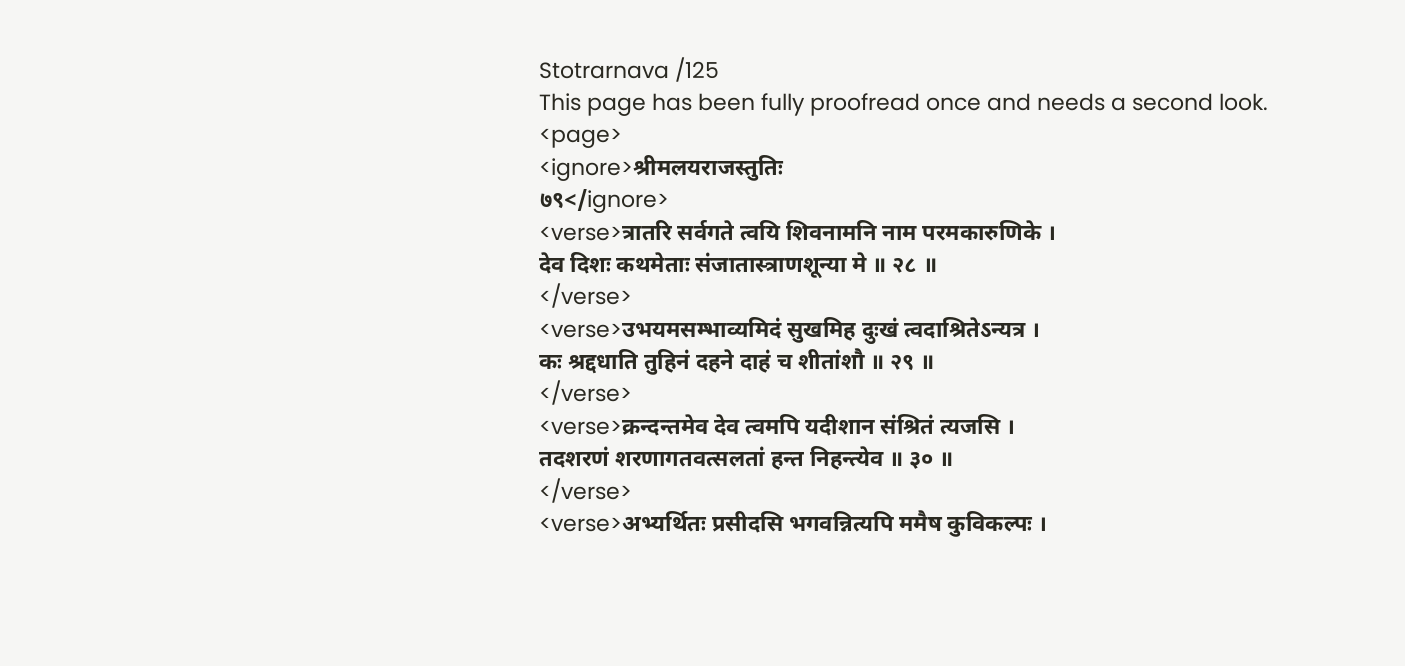Stotrarnava /125
This page has been fully proofread once and needs a second look.
<page>
<ignore>श्रीमलयराजस्तुतिः
७९</ignore>
<verse>त्रातरि सर्वगते त्वयि शिवनामनि नाम परमकारुणिके ।
देव दिशः कथमेताः संजातास्त्राणशून्या मे ॥ २८ ॥
</verse>
<verse>उभयमसम्भाव्यमिदं सुखमिह दुःखं त्वदाश्रितेऽन्यत्र ।
कः श्रद्दधाति तुहिनं दहने दाहं च शीतांशौ ॥ २९ ॥
</verse>
<verse>क्रन्दन्तमेव देव त्वमपि यदीशान संश्रितं त्यजसि ।
तदशरणं शरणागतवत्सलतां हन्त निहन्त्येव ॥ ३० ॥
</verse>
<verse>अभ्यर्थितः प्रसीदसि भगवन्नित्यपि ममैष कुविकल्पः ।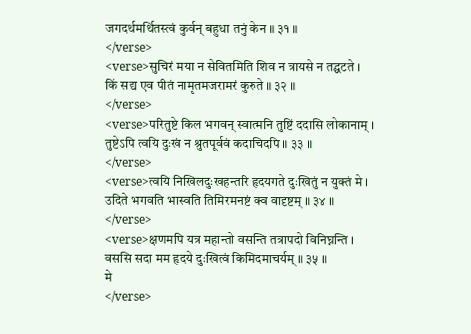जगदर्थमर्थितस्त्वं कुर्वन् बहुधा तनुं केन ॥ ३१ ॥
</verse>
<verse>सुचिरं मया न सेवितमिति शिव न त्रायसे न तद्घटते ।
किं सद्य एव पीतं नामृतमजरामरं कुरुते ॥ ३२ ॥
</verse>
<verse>परितुष्टे किल भगवन् स्वात्मनि तुष्टिं ददासि लोकानाम् ।
तुष्टेऽपि त्वयि दुःखं न श्रुतपूर्ववं कदाचिदपि ॥ ३३ ॥
</verse>
<verse>त्वयि निखिलदुःखहन्तरि हृदयगते दुःखितुं न युक्तं मे ।
उदिते भगवति भास्वति तिमिरमनष्टं क्व वादृष्टम् ॥ ३४ ॥
</verse>
<verse>क्षणमपि यत्र महान्तो वसन्ति तत्रापदो विनिघ्नन्ति ।
वससि सदा मम हृदये दुःखित्वं किमिदमाचर्यम् ॥ ३५ ॥
मे
</verse>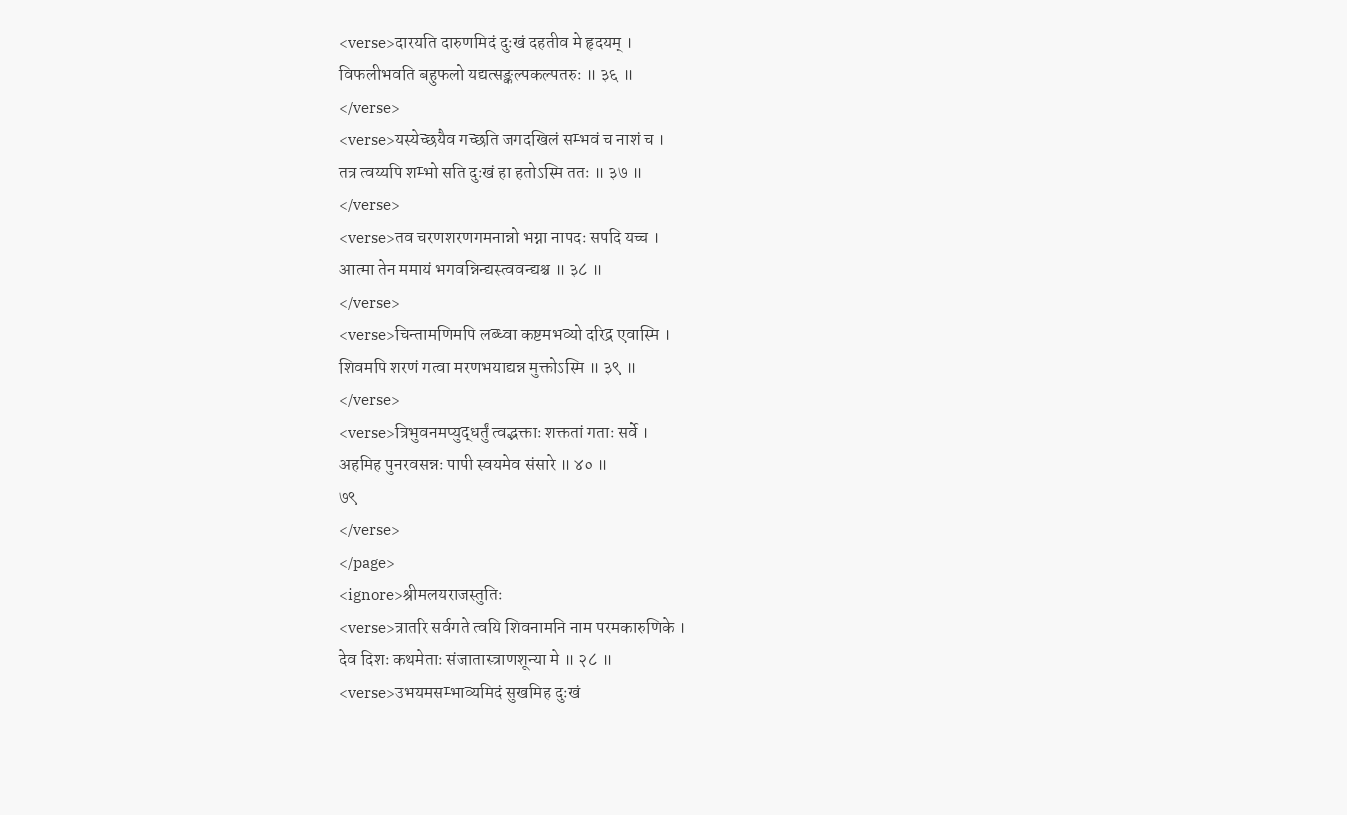<verse>दारयति दारुणमिदं दुःखं दहतीव मे हृदयम् ।
विफलीभवति बहुफलो यद्यत्सङ्कल्पकल्पतरुः ॥ ३६ ॥
</verse>
<verse>यस्येच्छयैव गच्छति जगदखिलं सम्भवं च नाशं च ।
तत्र त्वय्यपि शम्भो सति दुःखं हा हतोऽस्मि ततः ॥ ३७ ॥
</verse>
<verse>तव चरणशरणगमनान्नो भग्ना नापदः सपदि यच्च ।
आत्मा तेन ममायं भगवन्निन्द्यस्त्ववन्द्यश्च ॥ ३८ ॥
</verse>
<verse>चिन्तामणिमपि लब्ध्वा कष्टमभव्यो दरिद्र एवास्मि ।
शिवमपि शरणं गत्वा मरणभयाद्यन्न मुक्तोऽस्मि ॥ ३९ ॥
</verse>
<verse>त्रिभुवनमप्युद्धर्तुं त्वद्भक्ताः शक्ततां गताः सर्वे ।
अहमिह पुनरवसन्नः पापी स्वयमेव संसारे ॥ ४० ॥
७९
</verse>
</page>
<ignore>श्रीमलयराजस्तुतिः
<verse>त्रातरि सर्वगते त्वयि शिवनामनि नाम परमकारुणिके ।
देव दिशः कथमेताः संजातास्त्राणशून्या मे ॥ २८ ॥
<verse>उभयमसम्भाव्यमिदं सुखमिह दुःखं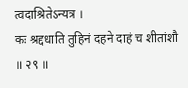त्वदाश्रितेऽन्यत्र ।
कः श्रद्दधाति तुहिनं दहने दाहं च शीतांशौ ॥ २९ ॥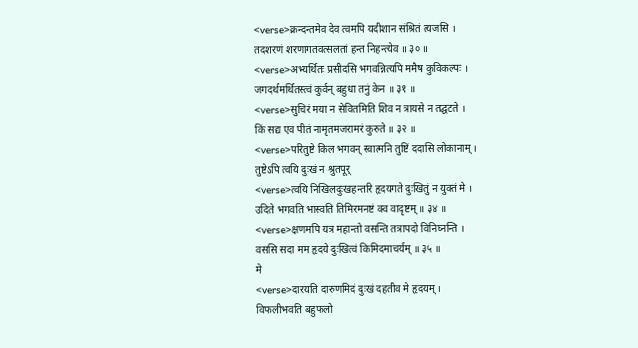<verse>क्रन्दन्तमेव देव त्वमपि यदीशान संश्रितं त्यजसि ।
तदशरणं शरणागतवत्सलतां हन्त निहन्त्येव ॥ ३० ॥
<verse>अभ्यर्थितः प्रसीदसि भगवन्नित्यपि ममैष कुविकल्पः ।
जगदर्थमर्थितस्त्वं कुर्वन् बहुधा तनुं केन ॥ ३१ ॥
<verse>सुचिरं मया न सेवितमिति शिव न त्रायसे न तद्घटते ।
किं सद्य एव पीतं नामृतमजरामरं कुरुते ॥ ३२ ॥
<verse>परितुष्टे किल भगवन् स्वात्मनि तुष्टिं ददासि लोकानाम् ।
तुष्टेऽपि त्वयि दुःखं न श्रुतपूर्
<verse>त्वयि निखिलदुःखहन्तरि हृदयगते दुःखितुं न युक्तं मे ।
उदिते भगवति भास्वति तिमिरमनष्टं क्व वादृष्टम् ॥ ३४ ॥
<verse>क्षणमपि यत्र महान्तो वसन्ति तत्रापदो विनिघ्नन्ति ।
वससि सदा मम हृदये दुःखित्वं किमिदमाचर्यम् ॥ ३५ ॥
मे
<verse>दारयति दारुणमिदं दुःखं दहतीव मे हृदयम् ।
विफलीभवति बहुफलो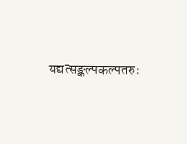यद्यत्सङ्कल्पकल्पतरुः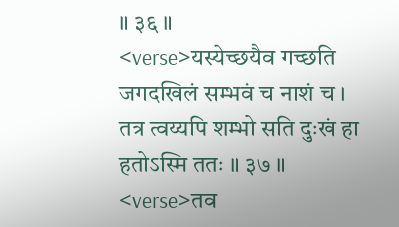॥ ३६ ॥
<verse>यस्येच्छयैव गच्छति जगदखिलं सम्भवं च नाशं च ।
तत्र त्वय्यपि शम्भो सति दुःखं हा हतोऽस्मि ततः ॥ ३७ ॥
<verse>तव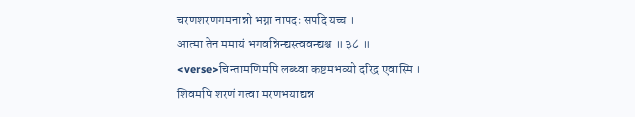चरणशरणगमनान्नो भग्ना नापदः सपदि यच्च ।
आत्मा तेन ममायं भगवन्निन्द्यस्त्ववन्द्यश्च ॥ ३८ ॥
<verse>चिन्तामणिमपि लब्ध्वा कष्टमभव्यो दरिद्र एवास्मि ।
शिवमपि शरणं गत्वा मरणभयाद्यन्न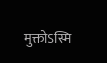मुक्तोऽस्मि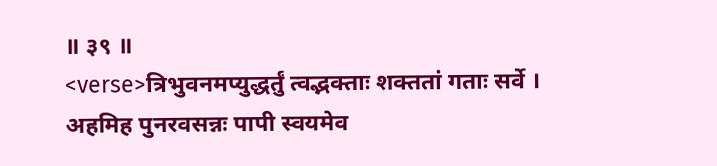॥ ३९ ॥
<verse>त्रिभुवनमप्युद्धर्तुं त्वद्भक्ताः शक्ततां गताः सर्वे ।
अहमिह पुनरवसन्नः पापी स्वयमेव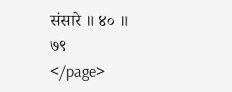संसारे ॥ ४० ॥
७९
</page>